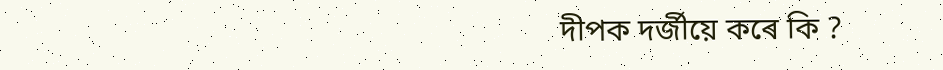দীপক দৰ্জীয়ে কৰে কি ?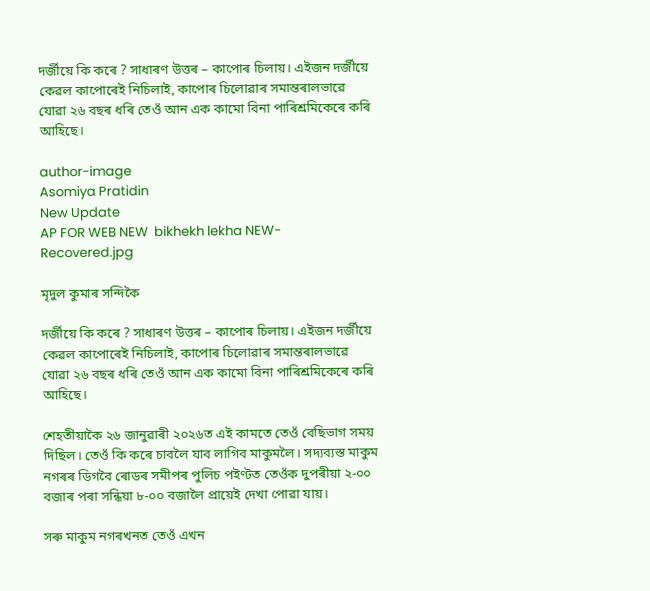দৰ্জীয়ে কি কৰে ? সাধাৰণ উত্তৰ – কাপোৰ চিলায়। এইজন দৰ্জীয়ে কেৱল কাপোৰেই নিচিলাই, কাপোৰ চিলোৱাৰ সমান্তৰালভাৱে যোৱা ২৬ বছৰ ধৰি তেওঁ আন এক কামো বিনা পাৰিশ্ৰমিকেৰে কৰি আহিছে।

author-image
Asomiya Pratidin
New Update
AP FOR WEB NEW  bikhekh lekha NEW-Recovered.jpg

মৃদুল কুমাৰ সন্দিকৈ

দৰ্জীয়ে কি কৰে ? সাধাৰণ উত্তৰ – কাপোৰ চিলায়। এইজন দৰ্জীয়ে কেৱল কাপোৰেই নিচিলাই, কাপোৰ চিলোৱাৰ সমান্তৰালভাৱে যোৱা ২৬ বছৰ ধৰি তেওঁ আন এক কামো বিনা পাৰিশ্ৰমিকেৰে কৰি আহিছে।

শেহতীয়াকৈ ২৬ জানুৱাৰী ২০২৬ত এই কামতে তেওঁ বেছিভাগ সময় দিছিল। তেওঁ কি কৰে চাবলৈ যাব লাগিব মাকুমলৈ। সদ্যব্যস্ত মাকুম নগৰৰ ডিগবৈ ৰোডৰ সমীপৰ পুলিচ পইণ্টত তেওঁক দুপৰীয়া ২-০০ বজাৰ পৰা সন্ধিয়া ৮-০০ বজালৈ প্ৰায়েই দেখা পোৱা যায়।

সৰু মাকুম নগৰখনত তেওঁ এখন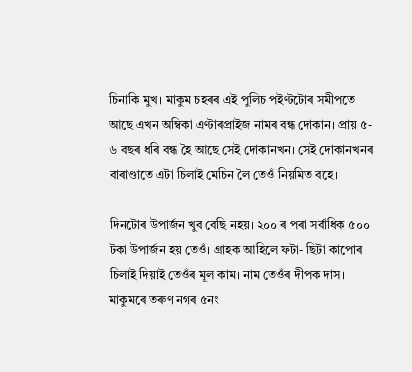চিনাকি মুখ। মাকুম চহৰৰ এই পুলিচ পইণ্টটোৰ সমীপতে আছে এখন অম্বিকা এণ্টাৰপ্ৰাইজ নামৰ বন্ধ দোকান। প্ৰায় ৫- ৬ বছৰ ধৰি বন্ধ হৈ আছে সেই দোকানখন। সেই দোকানখনৰ বাৰাণ্ডাতে এটা চিলাই মেচিন লৈ তেওঁ নিয়মিত বহে।

দিনটোৰ উপাৰ্জন খুব বেছি নহয়। ২০০ ৰ পৰা সৰ্বাধিক ৫০০ টকা উপাৰ্জন হয় তেওঁ। গ্ৰাহক আহিলে ফটা- ছিটা কাপোৰ চিলাই দিয়াই তেওঁৰ মূল কাম। নাম তেওঁৰ দীপক দাস। মাকুমৰে তৰুণ নগৰ ৫নং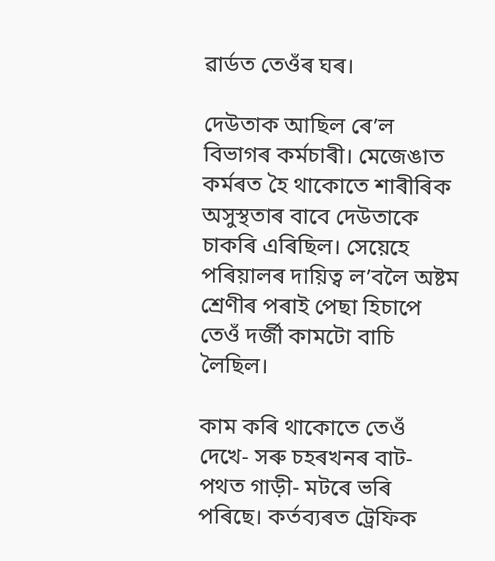ৱাৰ্ডত তেওঁৰ ঘৰ।

দেউতাক আছিল ৰে’ল বিভাগৰ কৰ্মচাৰী। মেজেঙাত কৰ্মৰত হৈ থাকোতে শাৰীৰিক অসুস্থতাৰ বাবে দেউতাকে চাকৰি এৰিছিল। সেয়েহে পৰিয়ালৰ দায়িত্ব ল’বলৈ অষ্টম শ্ৰেণীৰ পৰাই পেছা হিচাপে তেওঁ দৰ্জী কামটো বাচি লৈছিল।

কাম কৰি থাকোতে তেওঁ দেখে- সৰু চহৰখনৰ বাট- পথত গাড়ী- মটৰে ভৰি পৰিছে। কৰ্তব্যৰত ট্ৰেফিক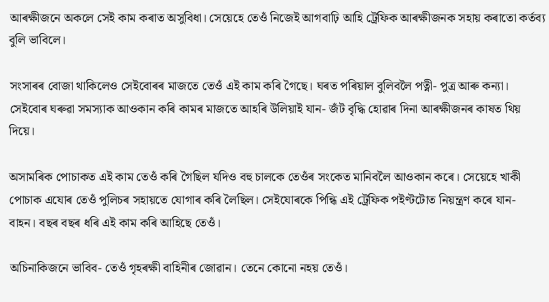আৰক্ষীজনে অকলে সেই কাম কৰাত অসুবিধা। সেয়েহে তেওঁ নিজেই আগবাঢ়ি আহি ট্ৰেফিক আৰক্ষীজনক সহায় কৰাতো কৰ্তব্য বুলি ভাবিলে।

সংসাৰৰ বোজা থাকিলেও সেইবোৰৰ মাজতে তেওঁ এই কাম কৰি গৈছে। ঘৰত পৰিয়াল বুলিবলৈ পত্নী- পুত্ৰ আৰু কন্যা। সেইবোৰ ঘৰুৱা সমস্যাক আওকান কৰি কামৰ মাজতে আহৰি উলিয়াই যান- জঁট বৃদ্ধি হোৱাৰ দিনা আৰক্ষীজনৰ কাষত থিয় দিয়ে।

অসামৰিক পোচাকত এই কাম তেওঁ কৰি গৈছিল যদিও বহু চালকে তেওঁৰ সংকেত মানিবলৈ আওকান কৰে। সেয়েহে খাকী পোচাক এযোৰ তেওঁ পুলিচৰ সহায়তে যোগাৰ কৰি লৈছিল। সেইযোৰকে পিন্ধি এই ট্ৰেফিক পইণ্টটোত নিয়ন্ত্ৰণ কৰে যান- বাহন। বছৰ বছৰ ধৰি এই কাম কৰি আহিছে তেওঁ।

অচিনাকিজনে ভাবিব- তেওঁ গৃহৰক্ষী বাহিনীৰ জোৱান। তেনে কোনো নহয় তেওঁ।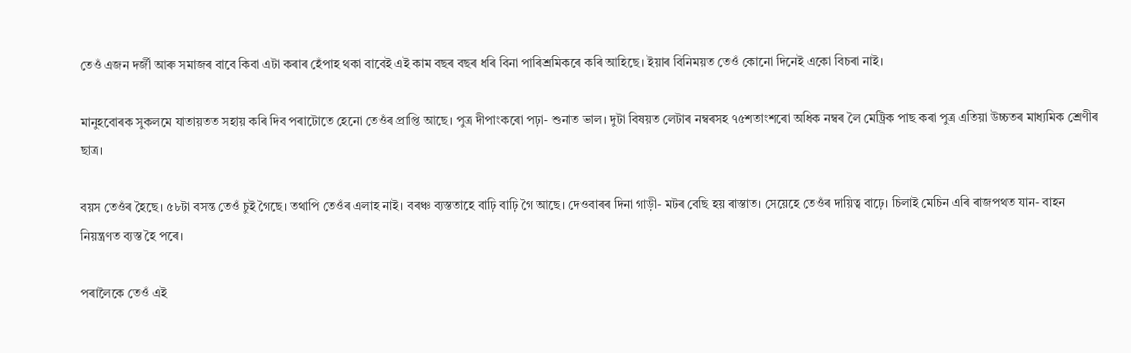তেওঁ এজন দৰ্জী আৰু সমাজৰ বাবে কিবা এটা কৰাৰ হেঁপাহ থকা বাবেই এই কাম বছৰ বছৰ ধৰি বিনা পাৰিশ্ৰমিকৰে কৰি আহিছে। ইয়াৰ বিনিময়ত তেওঁ কোনো দিনেই একো বিচৰা নাই।

মানুহবোৰক সুকলমে যাতায়তত সহায় কৰি দিব পৰাটোতে হেনো তেওঁৰ প্ৰাপ্তি আছে। পুত্ৰ দীপাংকৰো পঢ়া- শুনাত ভাল। দুটা বিষয়ত লেটাৰ নম্বৰসহ ৭৫শতাংশৰো অধিক নম্বৰ লৈ মেট্ৰিক পাছ কৰা পুত্ৰ এতিয়া উচ্চতৰ মাধ্যমিক শ্ৰেণীৰ ছাত্ৰ।

বয়স তেওঁৰ হৈছে। ৫৮টা বসন্ত তেওঁ চুই গৈছে। তথাপি তেওঁৰ এলাহ নাই। বৰঞ্চ ব্যস্ততাহে বাঢ়ি বাঢ়ি গৈ আছে। দেওবাৰৰ দিনা গাড়ী- মটৰ বেছি হয় ৰাস্তাত। সেয়েহে তেওঁৰ দায়িত্ব বাঢ়ে। চিলাই মেচিন এৰি ৰাজপথত যান- বাহন নিয়ন্ত্ৰণত ব্যস্ত হৈ পৰে।

পৰালৈকে তেওঁ এই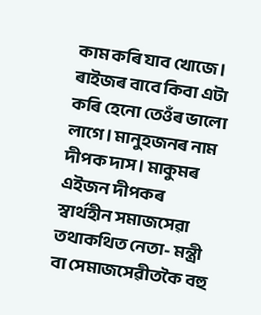কাম কৰি যাব খোজে। ৰাইজৰ বাবে কিবা এটা কৰি হেনো তেওঁৰ ভালো লাগে। মানুহজনৰ নাম দীপক দাস। মাকুমৰ এইজন দীপকৰ স্বাৰ্থহীন সমাজসেৱা তথাকথিত নেতা- মন্ত্ৰী বা সেমাজসেৱীতকৈ বহু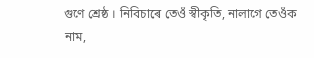গুণে শ্ৰেষ্ঠ । নিবিচাৰে তেওঁ স্বীকৃতি, নালাগে তেওঁক নাম,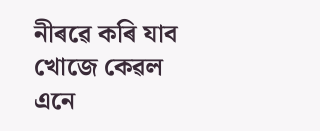নীৰৱে কৰি যাব খোজে কেৱল এনে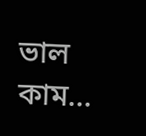ভাল কাম...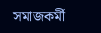সমাজকৰ্মী